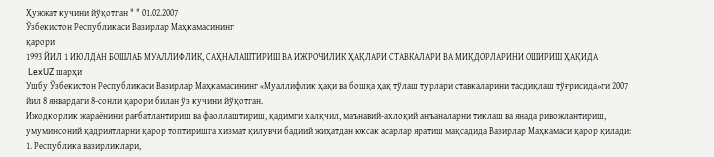Ҳужжат кучини йўқотган " " 01.02.2007
Ўзбекистон Республикаси Вазирлар Маҳкамасининг
қарори
1993 ЙИЛ 1 ИЮЛДАН БОШЛАБ МУАЛЛИФЛИК, САҲНАЛАШТИРИШ ВА ИЖРОЧИЛИК ҲАҚЛАРИ СТАВКАЛАРИ ВА МИҚДОРЛАРИНИ ОШИРИШ ҲАҚИДА
 LexUZ шарҳи
Ушбу Ўзбекистон Республикаси Вазирлар Маҳкамасининг «Муаллифлик ҳақи ва бошқа ҳақ тўлаш турлари ставкаларини тасдиқлаш тўғрисида»ги 2007 йил 8 январдаги 8-сонли қарори билан ўз кучини йўқотган.
Ижодкорлик жараёнини рағбатлантириш ва фаоллаштириш, қадимги халқчил, маънавий-ахлоқий анъаналарни тиклаш ва янада ривожлантириш, умуминсоний қадриятларни қарор топтиришга хизмат қилувчи бадиий жиҳатдан юксак асарлар яратиш мақсадида Вазирлар Маҳкамаси қарор қилади:
1. Республика вазирликлари,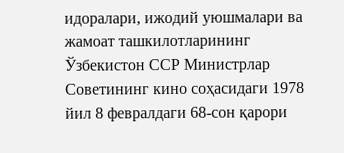идоралари, ижодий уюшмалари ва жамоат ташкилотларининг Ўзбекистон ССР Министрлар Советининг кино соҳасидаги 1978 йил 8 февралдаги 68-сон қарори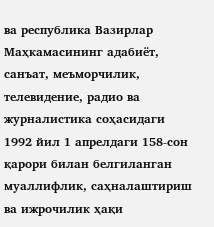ва республика Вазирлар Маҳкамасининг адабиёт, санъат, меъморчилик, телевидение, радио ва журналистика соҳасидаги 1992 йил 1 апрелдаги 158-сон қарори билан белгиланган муаллифлик, саҳналаштириш ва ижрочилик ҳақи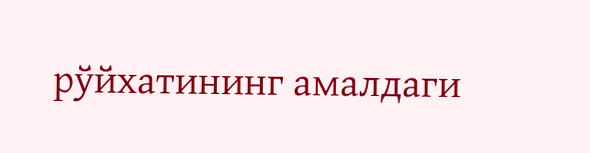рўйхатининг амалдаги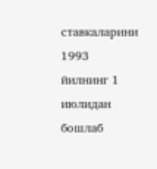ставкаларини 1993 йилнинг 1 июлидан бошлаб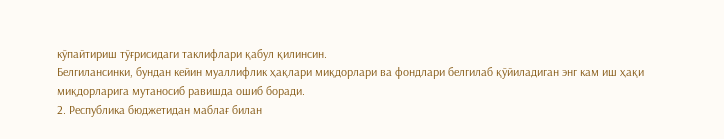кўпайтириш тўғрисидаги таклифлари қабул қилинсин.
Белгилансинки, бундан кейин муаллифлик ҳақлари миқдорлари ва фондлари белгилаб қўйиладиган энг кам иш ҳақи миқдорларига мутаносиб равишда ошиб боради.
2. Республика бюджетидан маблағ билан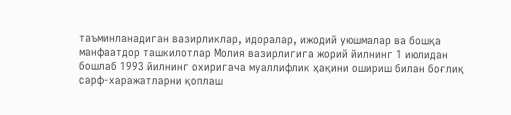таъминланадиган вазирликлар, идоралар, ижодий уюшмалар ва бошқа манфаатдор ташкилотлар Молия вазирлигига жорий йилнинг 1 июлидан бошлаб 1993 йилнинг охиригача муаллифлик ҳақини ошириш билан боғлиқ сарф-харажатларни қоплаш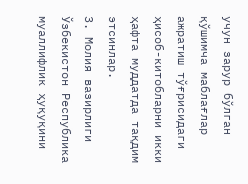учун зарур бўлган қўшимча маблағлар ажратиш тўғрисидаги ҳисоб-китобларни икки ҳафта муддатда тақдим этсинлар.
3. Молия вазирлиги Ўзбекистон Республика муаллифлик ҳуқуқини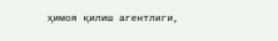ҳимоя қилиш агентлиги,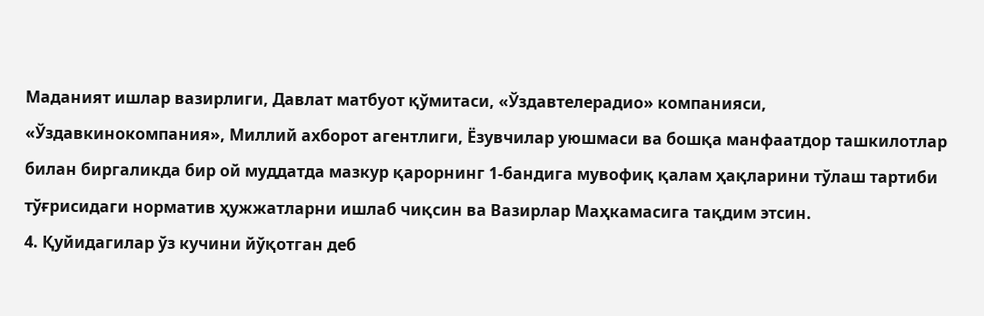Маданият ишлар вазирлиги, Давлат матбуот қўмитаси, «Ўздавтелерадио» компанияси, «Ўздавкинокомпания», Миллий ахборот агентлиги, Ёзувчилар уюшмаси ва бошқа манфаатдор ташкилотлар билан биргаликда бир ой муддатда мазкур қарорнинг 1-бандига мувофиқ қалам ҳақларини тўлаш тартиби тўғрисидаги норматив ҳужжатларни ишлаб чиқсин ва Вазирлар Маҳкамасига тақдим этсин.
4. Қуйидагилар ўз кучини йўқотган деб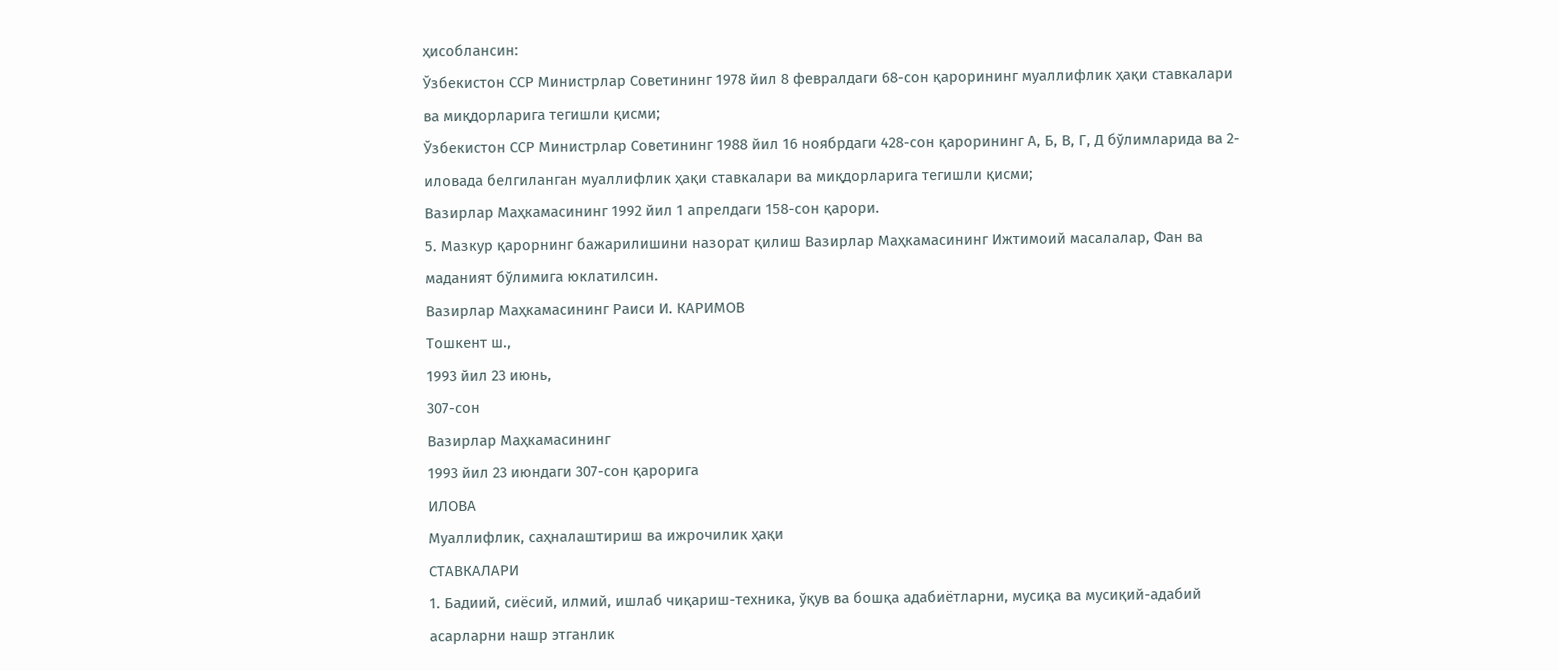ҳисоблансин:
Ўзбекистон ССР Министрлар Советининг 1978 йил 8 февралдаги 68-сон қарорининг муаллифлик ҳақи ставкалари ва миқдорларига тегишли қисми;
Ўзбекистон ССР Министрлар Советининг 1988 йил 16 ноябрдаги 428-сон қарорининг А, Б, В, Г, Д бўлимларида ва 2-иловада белгиланган муаллифлик ҳақи ставкалари ва миқдорларига тегишли қисми;
Вазирлар Маҳкамасининг 1992 йил 1 апрелдаги 158-сон қарори.
5. Мазкур қарорнинг бажарилишини назорат қилиш Вазирлар Маҳкамасининг Ижтимоий масалалар, Фан ва маданият бўлимига юклатилсин.
Вазирлар Маҳкамасининг Раиси И. КАРИМОВ
Тошкент ш.,
1993 йил 23 июнь,
307-сон
Вазирлар Маҳкамасининг
1993 йил 23 июндаги 307-сон қарорига
ИЛОВА
Муаллифлик, саҳналаштириш ва ижрочилик ҳақи
СТАВКАЛАРИ
1. Бадиий, сиёсий, илмий, ишлаб чиқариш-техника, ўқув ва бошқа адабиётларни, мусиқа ва мусиқий-адабий асарларни нашр этганлик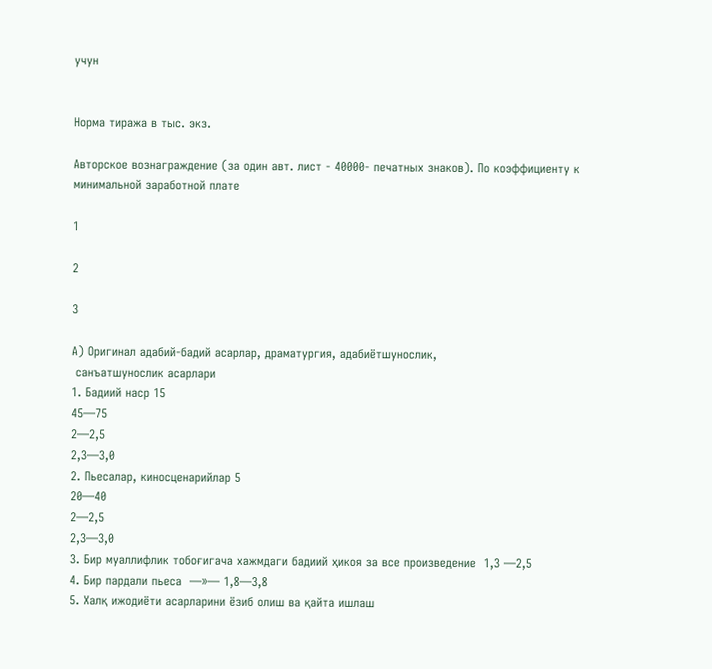учун


Норма тиража в тыс. экз.

Авторское вознаграждение (за один авт. лист - 40000- печатных знаков). По коэффициенту к минимальной заработной плате

1

2

3

А) Оригинал адабий-бадий асарлар, драматургия, адабиётшунослик,
 санъатшунослик асарлари
1. Бадиий наср 15
45—75
2—2,5
2,3—3,0
2. Пьесалар, киносценарийлар 5
20—40
2—2,5
2,3—3,0
3. Бир муаллифлик тобоғигача хажмдаги бадиий ҳикоя за все произведение  1,3 —2,5
4. Бир пардали пьеса  —»— 1,8—3,8
5. Халқ ижодиёти асарларини ёзиб олиш ва қайта ишлаш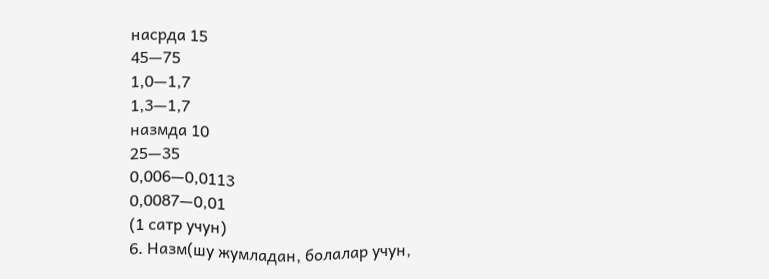насрда 15
45—75
1,0—1,7
1,3—1,7
назмда 10
25—35
0,006—0,0113
0,0087—0,01
(1 сатр учун)
6. Назм(шу жумладан, болалар учун,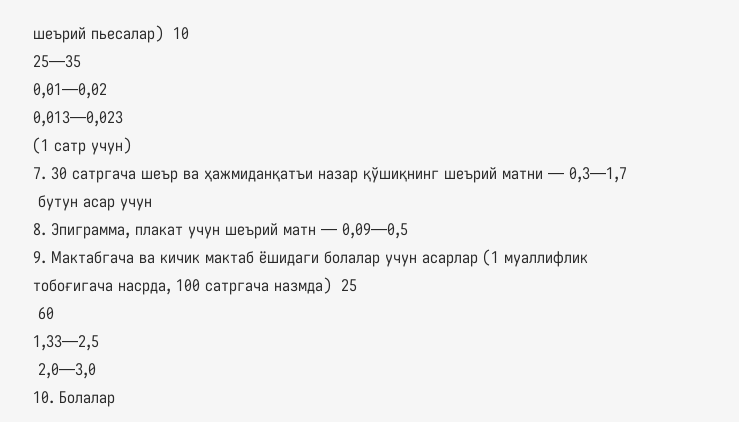шеърий пьесалар)  10
25—35
0,01—0,02
0,013—0,023
(1 сатр учун)
7. 30 сатргача шеър ва ҳажмиданқатъи назар қўшиқнинг шеърий матни — 0,3—1,7
 бутун асар учун
8. Эпиграмма, плакат учун шеърий матн — 0,09—0,5
9. Мактабгача ва кичик мактаб ёшидаги болалар учун асарлар (1 муаллифлик тобоғигача насрда, 100 сатргача назмда)  25
 60
1,33—2,5
 2,0—3,0
10. Болалар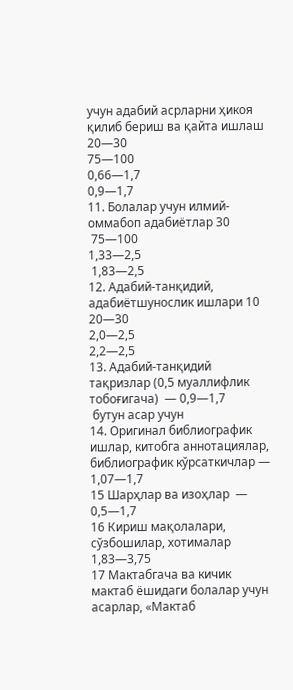учун адабий асрларни ҳикоя қилиб бериш ва қайта ишлаш 20—30
75—100
0,66—1,7
0,9—1,7
11. Болалар учун илмий-оммабоп адабиётлар 30
 75—100
1,33—2,5
 1,83—2,5
12. Адабий-танқидий, адабиётшунослик ишлари 10
20—30
2,0—2,5
2,2—2,5
13. Адабий-танқидий тақризлар (0,5 муаллифлик тобоғигача)  — 0,9—1,7
 бутун асар учун
14. Оригинал библиографик ишлар, китобга аннотациялар, библиографик кўрсаткичлар — 1,07—1,7
15 Шарҳлар ва изоҳлар  — 0,5—1,7
16 Кириш мақолалари, сўзбошилар, хотималар 1,83—3,75
17 Мактабгача ва кичик мактаб ёшидаги болалар учун асарлар, «Мактаб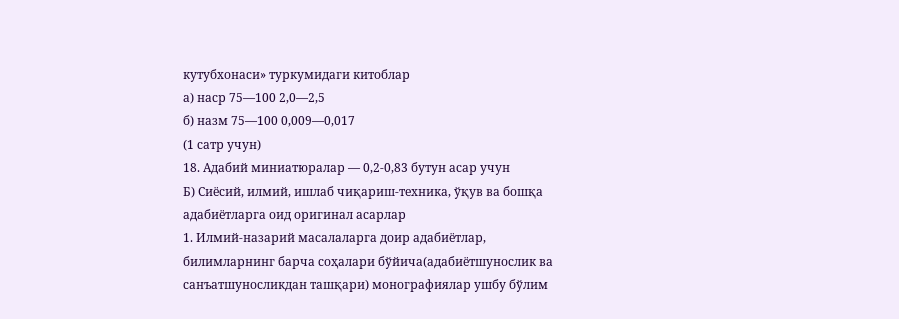кутубхонаси» туркумидаги китоблар
а) наср 75—100 2,0—2,5
б) назм 75—100 0,009—0,017
(1 сатр учун)
18. Адабий миниатюралар — 0,2-0,83 бутун асар учун
Б) Сиёсий, илмий, ишлаб чиқариш-техника, ўқув ва бошқа адабиётларга оид оригинал асарлар
1. Илмий-назарий масалаларга доир адабиётлар, билимларнинг барча соҳалари бўйича(адабиётшунослик ва санъатшуносликдан ташқари) монографиялар ушбу бўлим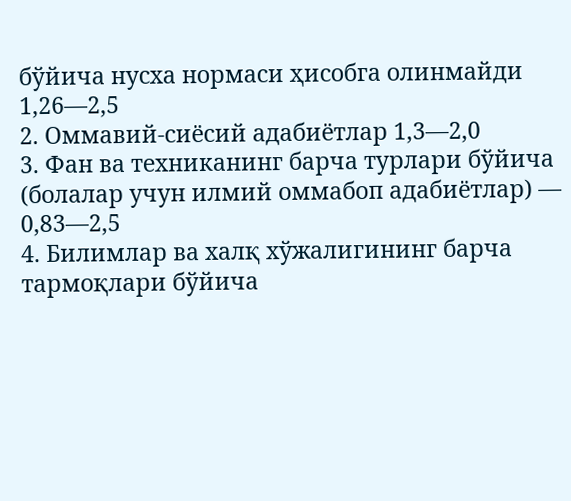бўйича нусха нормаси ҳисобга олинмайди 1,26—2,5
2. Оммавий-сиёсий адабиётлар 1,3—2,0
3. Фан ва техниканинг барча турлари бўйича (болалар учун илмий оммабоп адабиётлар) — 0,83—2,5
4. Билимлар ва халқ хўжалигининг барча тармоқлари бўйича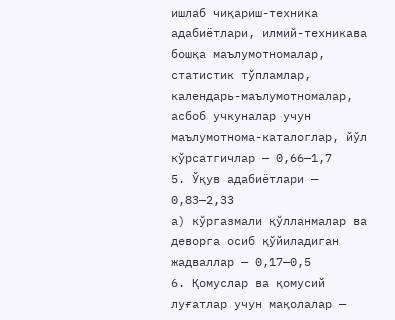ишлаб чиқариш-техника адабиётлари, илмий-техникава бошқа маълумотномалар, статистик тўпламлар, календарь-маълумотномалар, асбоб учкуналар учун маълумотнома-каталоглар, йўл кўрсатгичлар — 0,66—1,7
5. Ўқув адабиётлари — 0,83—2,33
а) кўргазмали қўлланмалар ва деворга осиб қўйиладиган жадваллар — 0,17—0,5
6. Қомуслар ва қомусий луғатлар учун мақолалар —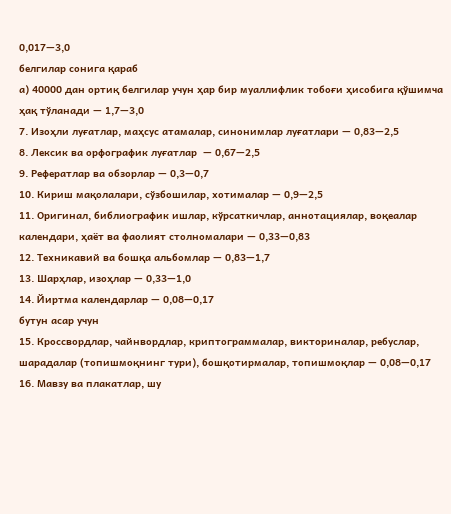0,017—3,0
белгилар сонига қараб
а) 40000 дан ортиқ белгилар учун ҳар бир муаллифлик тобоғи ҳисобига қўшимча ҳақ тўланади — 1,7—3,0
7. Изоҳли луғатлар, маҳсус атамалар, синонимлар луғатлари — 0,83—2,5
8. Лексик ва орфографик луғатлар  — 0,67—2,5
9. Рефератлар ва обзорлар — 0,3—0,7
10. Кириш мақолалари, сўзбошилар, хотималар — 0,9—2,5
11. Оригинал, библиографик ишлар, кўрсаткичлар, аннотациялар, воқеалар календари, ҳаёт ва фаолият столномалари — 0,33—0,83
12. Техникавий ва бошқа альбомлар — 0,83—1,7
13. Шарҳлар, изоҳлар — 0,33—1,0
14. Йиртма календарлар — 0,08—0,17
бутун асар учун
15. Кроссвордлар, чайнвордлар, криптограммалар, викториналар, ребуслар, шарадалар (топишмоқнинг тури), бошқотирмалар, топишмоқлар — 0,08—0,17
16. Мавзу ва плакатлар, шу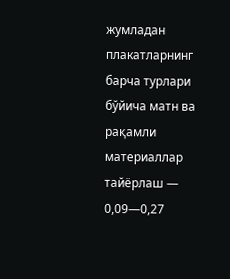жумладан плакатларнинг барча турлари бўйича матн ва рақамли материаллар тайёрлаш — 0,09—0,27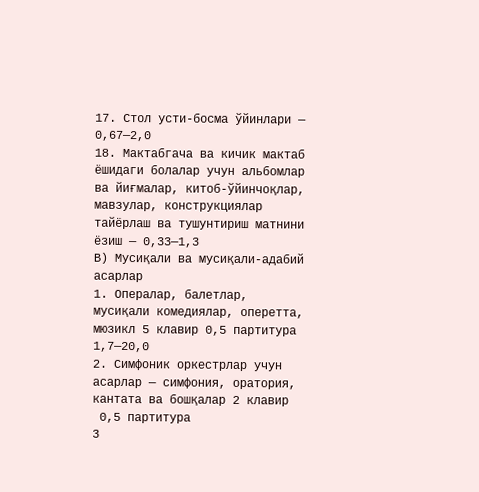17. Стол усти-босма ўйинлари — 0,67—2,0
18. Мактабгача ва кичик мактаб ёшидаги болалар учун альбомлар ва йиғмалар, китоб-ўйинчоқлар, мавзулар, конструкциялар тайёрлаш ва тушунтириш матнини ёзиш — 0,33—1,3
В) Мусиқали ва мусиқали-адабий асарлар
1. Опералар, балетлар, мусиқали комедиялар, оперетта, мюзикл 5 клавир 0,5 партитура  1,7—20,0
2. Симфоник оркестрлар учун асарлар — симфония, оратория, кантата ва бошқалар 2 клавир
 0,5 партитура
3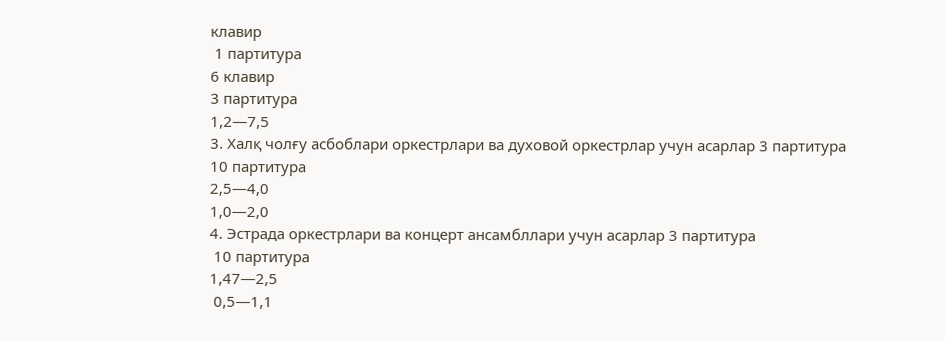клавир
 1 партитура
6 клавир
3 партитура
1,2—7,5
3. Халқ чолғу асбоблари оркестрлари ва духовой оркестрлар учун асарлар 3 партитура
10 партитура
2,5—4,0
1,0—2,0
4. Эстрада оркестрлари ва концерт ансамбллари учун асарлар 3 партитура
 10 партитура
1,47—2,5
 0,5—1,1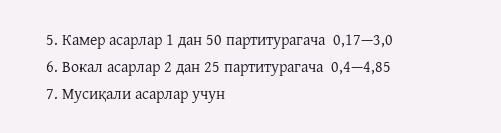5. Камер асарлар 1 дан 50 партитурагача  0,17—3,0
6. Вокал асарлар 2 дан 25 партитурагача  0,4—4,85
7. Мусиқали асарлар учун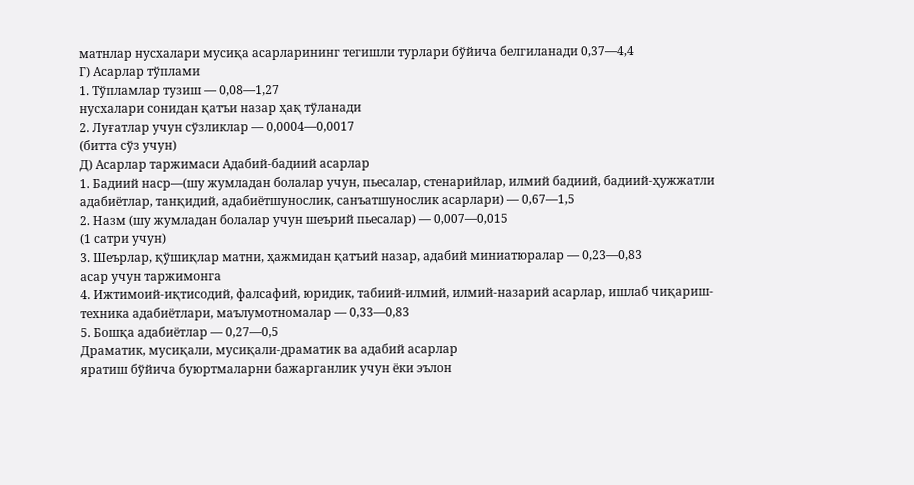матнлар нусхалари мусиқа асарларининг тегишли турлари бўйича белгиланади 0,37—4,4
Г) Асарлар тўплами
1. Тўпламлар тузиш — 0,08—1,27
нусхалари сонидан қатъи назар ҳақ тўланади
2. Луғатлар учун сўзликлар — 0,0004—0,0017
(битта сўз учун)
Д) Асарлар таржимаси Адабий-бадиий асарлар
1. Бадиий наср—(шу жумладан болалар учун, пьесалар, стенарийлар, илмий бадиий, бадиий-ҳужжатли адабиётлар, танқидий, адабиётшунослик, санъатшунослик асарлари) — 0,67—1,5
2. Назм (шу жумладан болалар учун шеърий пьесалар) — 0,007—0,015
(1 сатри учун)
3. Шеърлар, қўшиқлар матни, ҳажмидан қатъий назар, адабий миниатюралар — 0,23—0,83
асар учун таржимонга
4. Ижтимоий-иқтисодий, фалсафий, юридик, табиий-илмий, илмий-назарий асарлар, ишлаб чиқариш-техника адабиётлари, маълумотномалар — 0,33—0,83
5. Бошқа адабиётлар — 0,27—0,5
Драматик, мусиқали, мусиқали-драматик ва адабий асарлар
яратиш бўйича буюртмаларни бажарганлик учун ёки эълон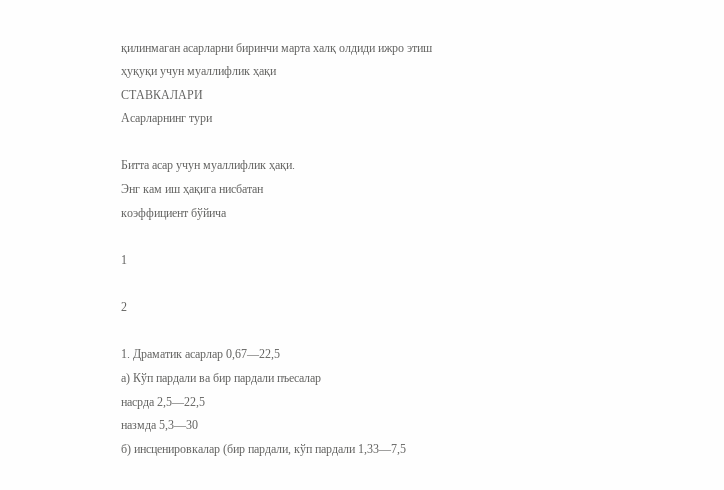қилинмаган асарларни биринчи марта халқ олдиди ижро этиш
ҳуқуқи учун муаллифлик ҳақи
СТАВКАЛАРИ
Асарларнинг тури

Битта асар учун муаллифлик ҳақи.
Энг кам иш ҳақига нисбатан
коэффициент бўйича

1

2

1. Драматик асарлар 0,67—22,5
а) Кўп пардали ва бир пардали пъесалар
насрда 2,5—22,5
назмда 5,3—30
б) инсценировкалар (бир пардали, кўп пардали 1,33—7,5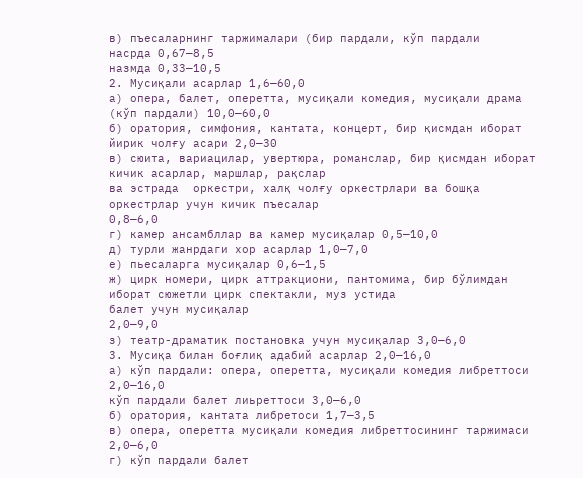в) пъесаларнинг таржималари (бир пардали, кўп пардали
насрда 0,67—8,5
назмда 0,33—10,5
2. Мусиқали асарлар 1,6—60,0
а) опера, балет, оперетта, мусиқали комедия, мусиқали драма (кўп пардали) 10,0—60,0
б) оратория, симфония, кантата, концерт, бир қисмдан иборат йирик чолғу асари 2,0—30
в) сюита, вариацилар, увертюра, романслар, бир қисмдан иборат кичик асарлар, маршлар, рақслар
ва эстрада  оркестри, халқ чолғу оркестрлари ва бошқа оркестрлар учун кичик пъесалар
0,8—6,0
г) камер ансамбллар ва камер мусиқалар 0,5—10,0
д) турли жанрдаги хор асарлар 1,0—7,0
е) пьесаларга мусиқалар 0,6—1,5
ж) цирк номери, цирк аттракциони, пантомима, бир бўлимдан иборат сюжетли цирк спектакли, муз устида
балет учун мусиқалар
2,0—9,0
з) театр-драматик постановка учун мусиқалар 3,0—6,0
3. Мусиқа билан боғлиқ адабий асарлар 2,0—16,0
а) кўп пардали: опера, оперетта, мусиқали комедия либреттоси 2,0—16,0
кўп пардали балет лиьреттоси 3,0—6,0
б) оратория, кантата либретоси 1,7—3,5
в) опера, оперетта мусиқали комедия либреттосининг таржимаси 2,0—6,0
г) кўп пардали балет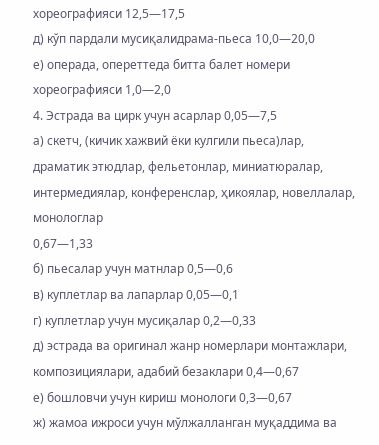хореографияси 12,5—17,5
д) кўп пардали мусиқалидрама-пьеса 10,0—20,0
е) операда, опереттеда битта балет номери хореографияси 1,0—2,0
4. Эстрада ва цирк учун асарлар 0,05—7,5
а) скетч, (кичик хажвий ёки кулгили пьеса)лар, драматик этюдлар, фельетонлар, миниатюралар,
интермедиялар, конференслар, ҳикоялар, новеллалар, монологлар
0,67—1,33
б) пьесалар учун матнлар 0,5—0,6
в) куплетлар ва лапарлар 0,05—0,1
г) куплетлар учун мусиқалар 0,2—0,33
д) эстрада ва оригинал жанр номерлари монтажлари, композициялари, адабий безаклари 0,4—0,67
е) бошловчи учун кириш монологи 0,3—0,67
ж) жамоа ижроси учун мўлжалланган муқаддима ва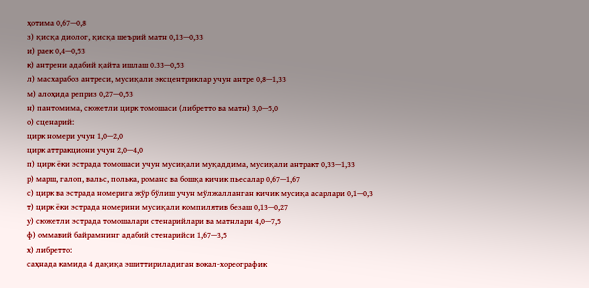ҳотима 0,67—0,8
з) қисқа диолог, қисқа шеърий матн 0,13—0,33
и) раек 0,4—0,53
к) антрени адабий қайта ишлаш 0.33—0,53
л) масхарабоз антреси, мусиқали эксцентриклар учун антре 0,8—1,33
м) алоҳида реприз 0,27—0,53
н) пантомима, сюжетли цирк томошаси (либретто ва матн) 3,0—5,0
о) сценарий:
цирк номери учун 1,0—2,0
цирк аттракциони учун 2,0—4,0
п) цирк ёки эстрада томошаси учун мусиқали муқаддима, мусиқали антракт 0,33—1,33
р) марш, галоп, вальс, полька, романс ва бошқа кичик пьесалар 0,67—1,67
с) цирк ва эстрада номерига жўр бўлиш учун мўлжалланган кичик мусиқа асарлари 0,1—0,3
т) цирк ёки эстрада номерини мусиқали компилятив безаш 0,13—0,27
у) сюжетли эстрада томошалари стенарийлари ва матнлари 4,0—7,5
ф) оммавий байрамнинг адабий стенарийси 1,67—3,5
х) либретто:
саҳнада камида 4 дақиқа эшиттириладиган вокал-хореографик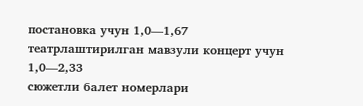постановка учун 1,0—1,67
театрлаштирилган мавзули концерт учун 1,0—2,33
сюжетли балет номерлари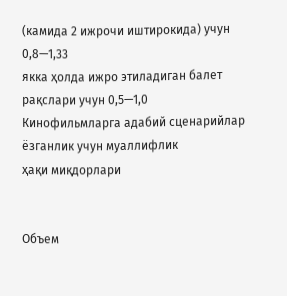(камида 2 ижрочи иштирокида) учун 0,8—1,33
якка ҳолда ижро этиладиган балет рақслари учун 0,5—1,0
Кинофильмларга адабий сценарийлар ёзганлик учун муаллифлик
ҳақи миқдорлари


Объем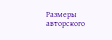Размеры авторского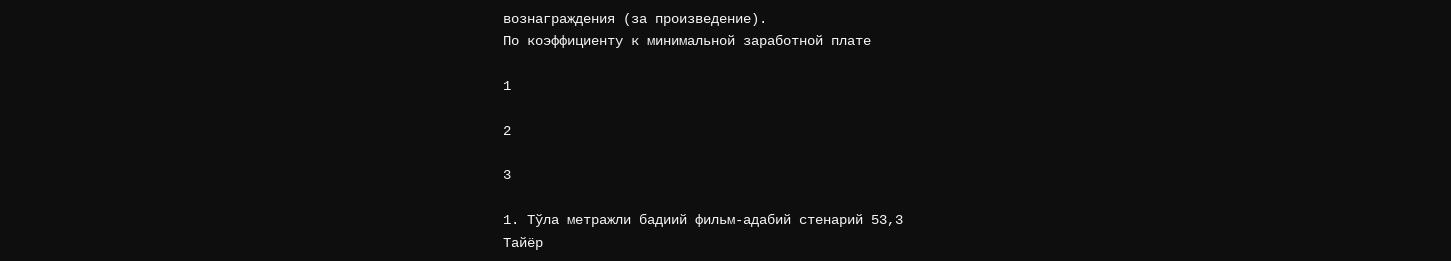вознаграждения (за произведение).
По коэффициенту к минимальной заработной плате

1

2

3

1. Тўла метражли бадиий фильм-адабий стенарий 53,3
Тайёр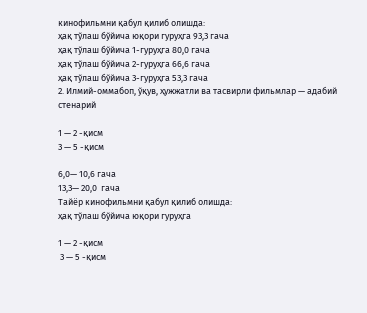кинофильмни қабул қилиб олишда:
ҳақ тўлаш бўйича юқори гуруҳга 93,3 гача
ҳақ тўлаш бўйича 1-гуруҳга 80,0 гача
ҳақ тўлаш бўйича 2-гуруҳга 66,6 гача
ҳақ тўлаш бўйича 3-гуруҳга 53,3 гача
2. Илмий-оммабоп, ўқув, ҳужжатли ва тасвирли фильмлар — адабий стенарий

1 — 2 -қисм
3 — 5 -қисм

6,0— 10,6 гача
13,3— 20,0  гача
Тайёр кинофильмни қабул қилиб олишда:
ҳақ тўлаш бўйича юқори гуруҳга

1 — 2 -қисм
 3 — 5 -қисм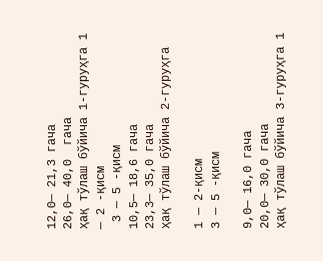12,0— 21,3 гача
26,0— 40,0  гача
ҳақ тўлаш бўйича 1-гуруҳга 1 — 2 -қисм
 3 — 5 -қисм
10,5— 18,6 гача
23,3— 35,0 гача
ҳақ тўлаш бўйича 2-гуруҳга

1 — 2-қисм
3 — 5 -қисм

9,0— 16,0 гача
20,0— 30,0 гача
ҳақ тўлаш бўйича 3-гуруҳга 1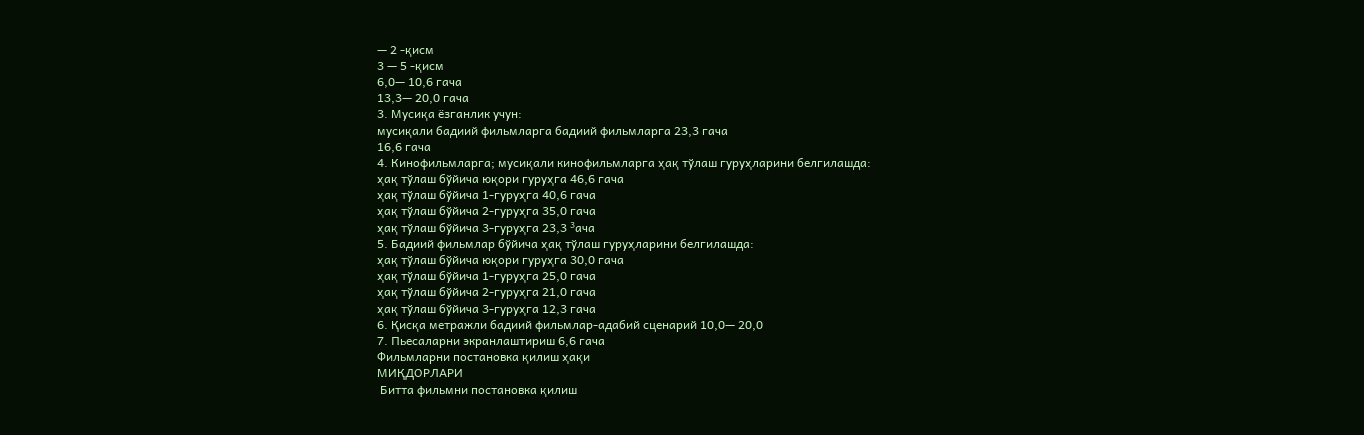— 2 -қисм
3 — 5 -қисм
6,0— 10,6 гача
13,3— 20,0 гача
3. Мусиқа ёзганлик учун:
мусиқали бадиий фильмларга бадиий фильмларга 23,3 гача
16,6 гача
4. Кинофильмларга; мусиқали кинофильмларга ҳақ тўлаш гуруҳларини белгилашда:
ҳақ тўлаш бўйича юқори гуруҳга 46,6 гача
ҳақ тўлаш бўйича 1-гуруҳга 40,6 гача
ҳақ тўлаш бўйича 2-гуруҳга 35,0 гача
ҳақ тўлаш бўйича 3-гуруҳга 23,3 ³ача
5. Бадиий фильмлар бўйича ҳақ тўлаш гуруҳларини белгилашда:
ҳақ тўлаш бўйича юқори гуруҳга 30,0 гача
ҳақ тўлаш бўйича 1-гуруҳга 25,0 гача
ҳақ тўлаш бўйича 2-гуруҳга 21,0 гача
ҳақ тўлаш бўйича 3-гуруҳга 12,3 гача
6. Қисқа метражли бадиий фильмлар-адабий сценарий 10,0— 20,0
7. Пьесаларни экранлаштириш 6,6 гача
Фильмларни постановка қилиш ҳақи
МИҚДОРЛАРИ
 Битта фильмни постановка қилиш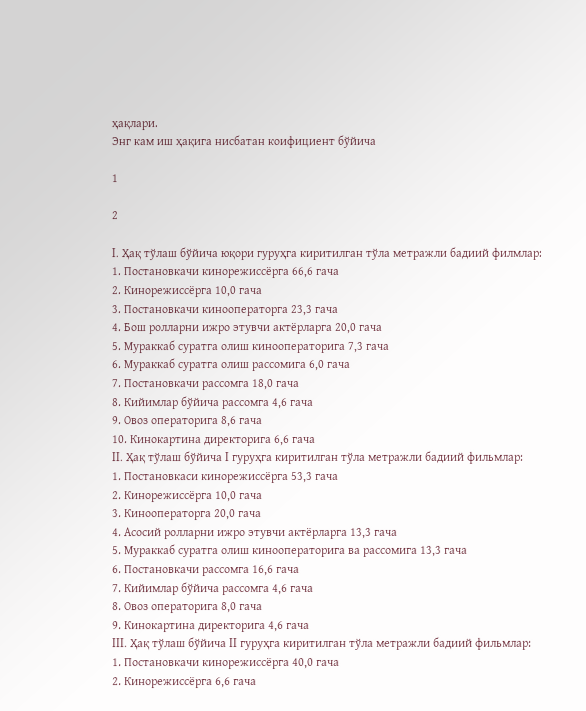ҳақлари.
Энг кам иш ҳақига нисбатан коифициент бўйича

1

2

I. Ҳақ тўлаш бўйича юқори гуруҳга киритилган тўла метражли бадиий филмлар:
1. Постановкачи кинорежиссёрга 66,6 гача
2. Кинорежиссёрга 10,0 гача
3. Постановкачи кинооператорга 23,3 гача
4. Бош ролларни ижро этувчи актёрларга 20,0 гача
5. Мураккаб суратга олиш кинооператорига 7,3 гача
6. Мураккаб суратга олиш рассомига 6,0 гача
7. Постановкачи рассомга 18,0 гача
8. Кийимлар бўйича рассомга 4,6 гача
9. Овоз операторига 8,6 гача
10. Кинокартина директорига 6,6 гача
II. Ҳақ тўлаш бўйича I гуруҳга киритилган тўла метражли бадиий фильмлар:
1. Постановкаси кинорежиссёрга 53,3 гача
2. Кинорежиссёрга 10,0 гача
3. Кинооператорга 20,0 гача
4. Асосий ролларни ижро этувчи актёрларга 13,3 гача
5. Мураккаб суратга олиш кинооператорига ва рассомига 13,3 гача
6. Постановкачи рассомга 16,6 гача
7. Кийимлар бўйича рассомга 4,6 гача
8. Овоз операторига 8,0 гача
9. Кинокартина директорига 4,6 гача
III. Ҳақ тўлаш бўйича II гуруҳга киритилган тўла метражли бадиий фильмлар:
1. Постановкачи кинорежиссёрга 40,0 гача
2. Кинорежиссёрга 6,6 гача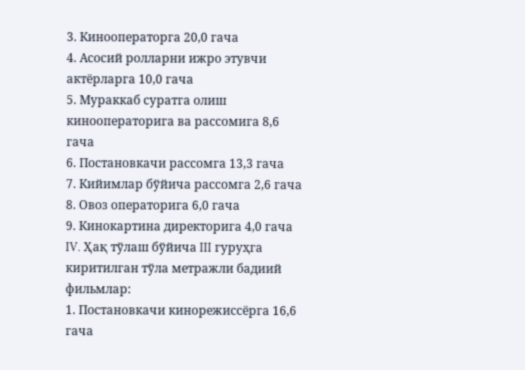3. Кинооператорга 20,0 гача
4. Асосий ролларни ижро этувчи актёрларга 10,0 гача
5. Мураккаб суратга олиш кинооператорига ва рассомига 8,6 гача
6. Постановкачи рассомга 13,3 гача
7. Кийимлар бўйича рассомга 2,6 гача
8. Овоз операторига 6,0 гача
9. Кинокартина директорига 4,0 гача
IV. Ҳақ тўлаш бўйича III гуруҳга киритилган тўла метражли бадиий фильмлар:
1. Постановкачи кинорежиссёрга 16,6 гача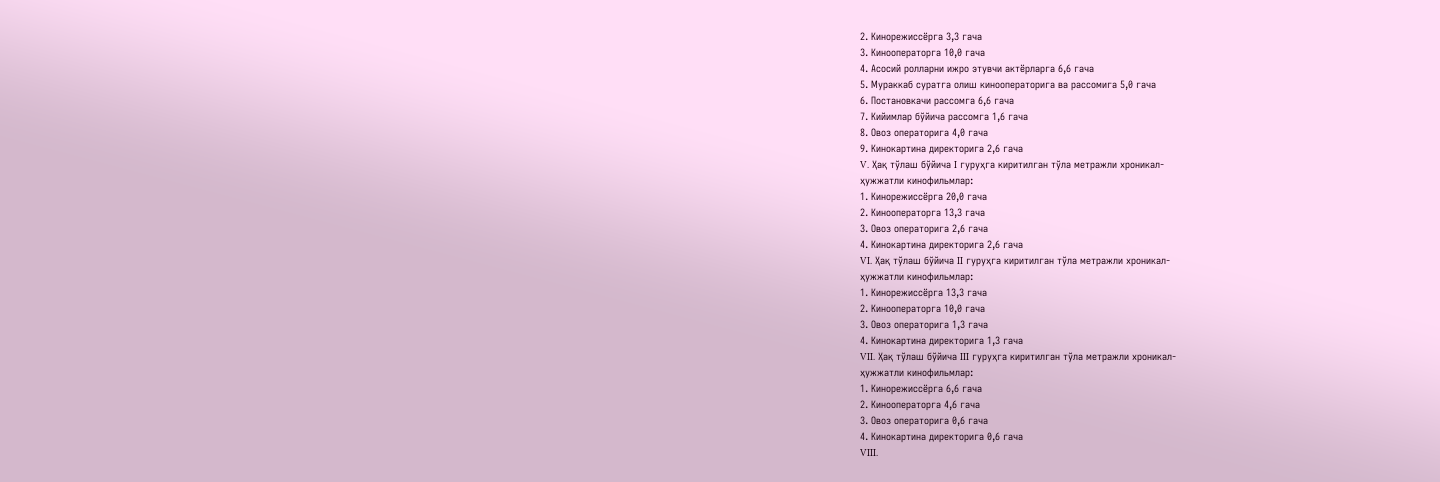2. Кинорежиссёрга 3,3 гача
3. Кинооператорга 10,0 гача
4. Асосий ролларни ижро этувчи актёрларга 6,6 гача
5. Мураккаб суратга олиш кинооператорига ва рассомига 5,0 гача
6. Постановкачи рассомга 6,6 гача
7. Кийимлар бўйича рассомга 1,6 гача
8. Овоз операторига 4,0 гача
9. Кинокартина директорига 2,6 гача
V. Ҳақ тўлаш бўйича I гуруҳга киритилган тўла метражли хроникал-
ҳужжатли кинофильмлар:
1. Кинорежиссёрга 20,0 гача
2. Кинооператорга 13,3 гача
3. Овоз операторига 2,6 гача
4. Кинокартина директорига 2,6 гача
VI. Ҳақ тўлаш бўйича II гуруҳга киритилган тўла метражли хроникал-
ҳужжатли кинофильмлар:
1. Кинорежиссёрга 13,3 гача
2. Кинооператорга 10,0 гача
3. Овоз операторига 1,3 гача
4. Кинокартина директорига 1,3 гача
VII. Ҳақ тўлаш бўйича III гуруҳга киритилган тўла метражли хроникал-
ҳужжатли кинофильмлар:
1. Кинорежиссёрга 6,6 гача
2. Кинооператорга 4,6 гача
3. Овоз операторига 0,6 гача
4. Кинокартина директорига 0,6 гача
VIII.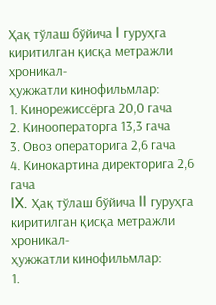Ҳақ тўлаш бўйича I гуруҳга киритилган қисқа метражли хроникал-
ҳужжатли кинофильмлар:
1. Кинорежиссёрга 20,0 гача
2. Кинооператорга 13,3 гача
3. Овоз операторига 2,6 гача
4. Кинокартина директорига 2,6 гача
IX. Ҳақ тўлаш бўйича II гуруҳга киритилган қисқа метражли хроникал-
ҳужжатли кинофильмлар:
1.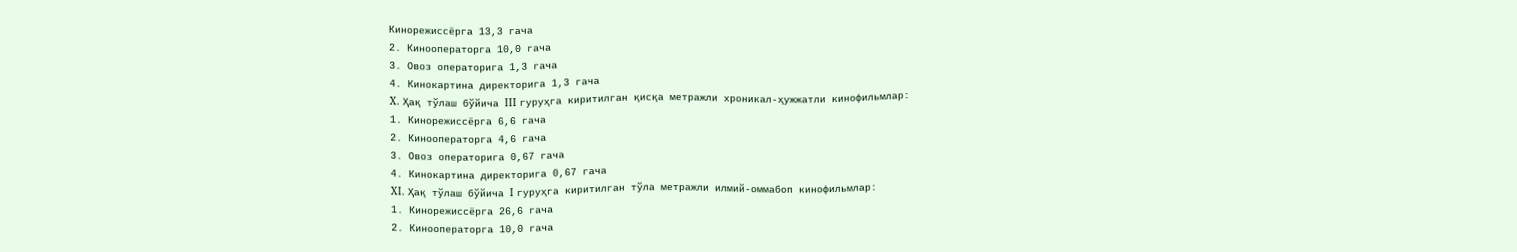Кинорежиссёрга 13,3 гача
2. Кинооператорга 10,0 гача
3. Овоз операторига 1,3 гача
4. Кинокартина директорига 1,3 гача
X. Ҳақ тўлаш бўйича III гуруҳга киритилган қисқа метражли хроникал-ҳужжатли кинофильмлар:
1. Кинорежиссёрга 6,6 гача
2. Кинооператорга 4,6 гача
3. Овоз операторига 0,67 гача
4. Кинокартина директорига 0,67 гача
XI. Ҳақ тўлаш бўйича I гуруҳга киритилган тўла метражли илмий-оммабоп кинофильмлар:
1. Кинорежиссёрга 26,6 гача
2. Кинооператорга 10,0 гача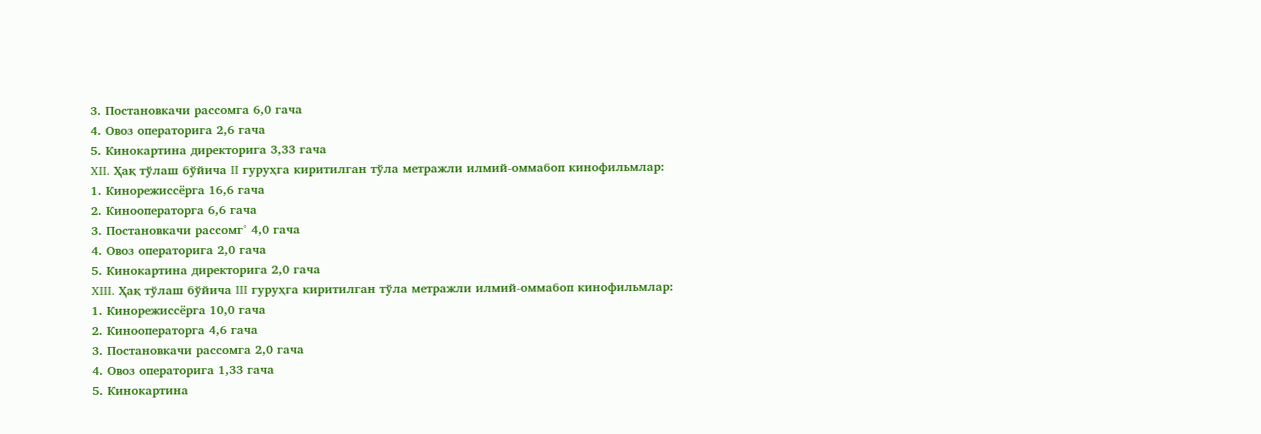3. Постановкачи рассомга 6,0 гача
4. Овоз операторига 2,6 гача
5. Кинокартина директорига 3,33 гача
XII. Ҳақ тўлаш бўйича II гуруҳга киритилган тўла метражли илмий-оммабоп кинофильмлар:
1. Кинорежиссёрга 16,6 гача
2. Кинооператорга 6,6 гача
3. Постановкачи рассомг° 4,0 гача
4. Овоз операторига 2,0 гача
5. Кинокартина директорига 2,0 гача
XIII. Ҳақ тўлаш бўйича III гуруҳга киритилган тўла метражли илмий-оммабоп кинофильмлар:
1. Кинорежиссёрга 10,0 гача
2. Кинооператорга 4,6 гача
3. Постановкачи рассомга 2,0 гача
4. Овоз операторига 1,33 гача
5. Кинокартина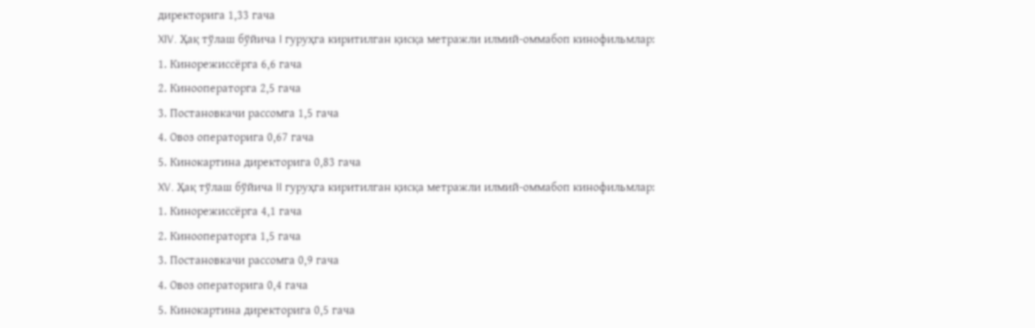директорига 1,33 гача
XIV. Ҳақ тўлаш бўйича I гуруҳга киритилган қисқа метражли илмий-оммабоп кинофильмлар:
1. Кинорежиссёрга 6,6 гача
2. Кинооператорга 2,5 гача
3. Постановкачи рассомга 1,5 гача
4. Овоз операторига 0,67 гача
5. Кинокартина директорига 0,83 гача
XV. Ҳақ тўлаш бўйича II гуруҳга киритилган қисқа метражли илмий-оммабоп кинофильмлар:
1. Кинорежиссёрга 4,1 гача
2. Кинооператорга 1,5 гача
3. Постановкачи рассомга 0,9 гача
4. Овоз операторига 0,4 гача
5. Кинокартина директорига 0,5 гача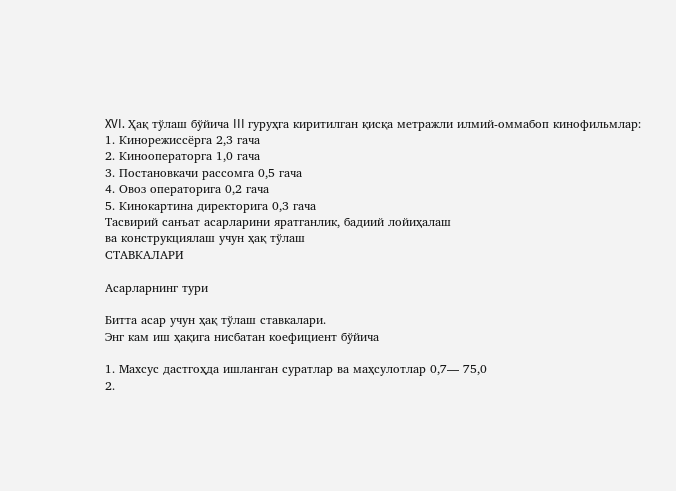XVI. Ҳақ тўлаш бўйича III гуруҳга киритилган қисқа метражли илмий-оммабоп кинофильмлар:
1. Кинорежиссёрга 2,3 гача
2. Кинооператорга 1,0 гача
3. Постановкачи рассомга 0,5 гача
4. Овоз операторига 0,2 гача
5. Кинокартина директорига 0,3 гача
Тасвирий санъат асарларини яратганлик, бадиий лойиҳалаш
ва конструкциялаш учун ҳақ тўлаш
СТАВКАЛАРИ

Асарларнинг тури

Битта асар учун ҳақ тўлаш ставкалари.
Энг кам иш ҳақига нисбатан коефициент бўйича

1. Махсус дастгоҳда ишланган суратлар ва маҳсулотлар 0,7— 75,0
2.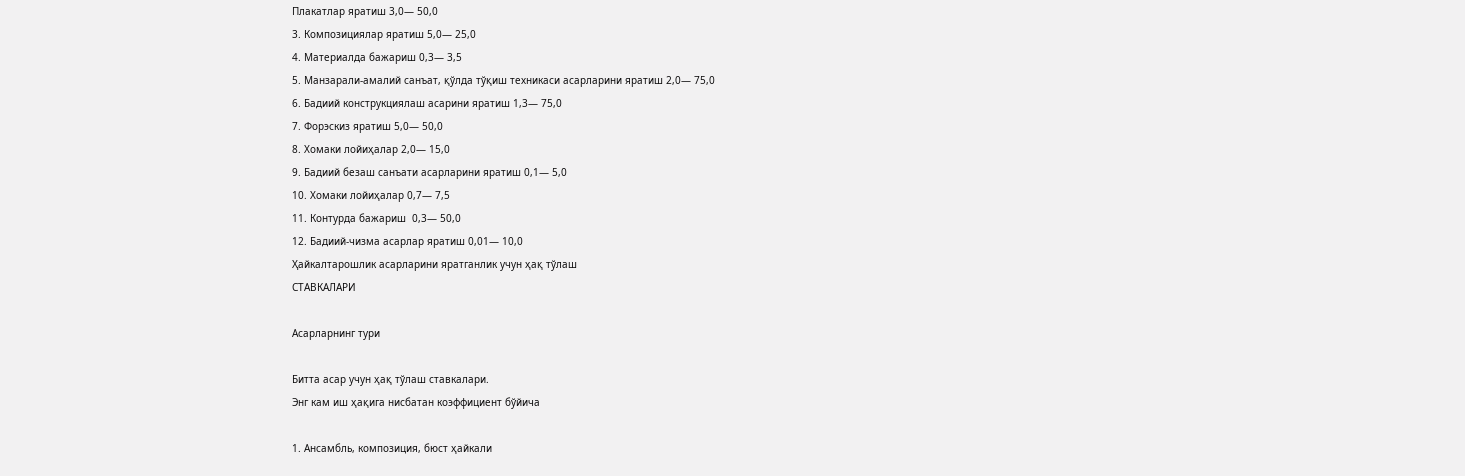Плакатлар яратиш 3,0— 50,0
3. Композициялар яратиш 5,0— 25,0
4. Материалда бажариш 0,3— 3,5
5. Манзарали-амалий санъат, қўлда тўқиш техникаси асарларини яратиш 2,0— 75,0
6. Бадиий конструкциялаш асарини яратиш 1,3— 75,0
7. Форэскиз яратиш 5,0— 50,0
8. Хомаки лойиҳалар 2,0— 15,0
9. Бадиий безаш санъати асарларини яратиш 0,1— 5,0
10. Хомаки лойиҳалар 0,7— 7,5
11. Контурда бажариш  0,3— 50,0
12. Бадиий-чизма асарлар яратиш 0,01— 10,0
Ҳайкалтарошлик асарларини яратганлик учун ҳақ тўлаш
СТАВКАЛАРИ

Асарларнинг тури

Битта асар учун ҳақ тўлаш ставкалари.
Энг кам иш ҳақига нисбатан коэффициент бўйича

1. Ансамбль, композиция, бюст ҳайкали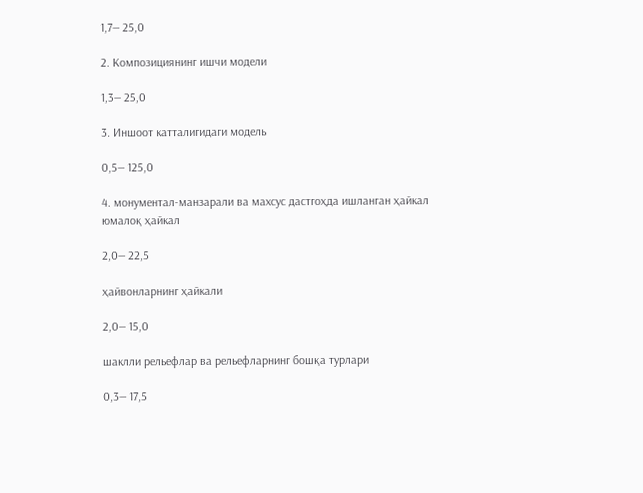1,7— 25,0

2. Композициянинг ишчи модели

1,3— 25,0

3. Иншоот катталигидаги модель

0,5— 125,0

4. монументал-манзарали ва махсус дастгоҳда ишланган ҳайкал
юмалоқ ҳайкал

2,0— 22,5

ҳайвонларнинг ҳайкали

2,0— 15,0

шаклли рельефлар ва рельефларнинг бошқа турлари

0,3— 17,5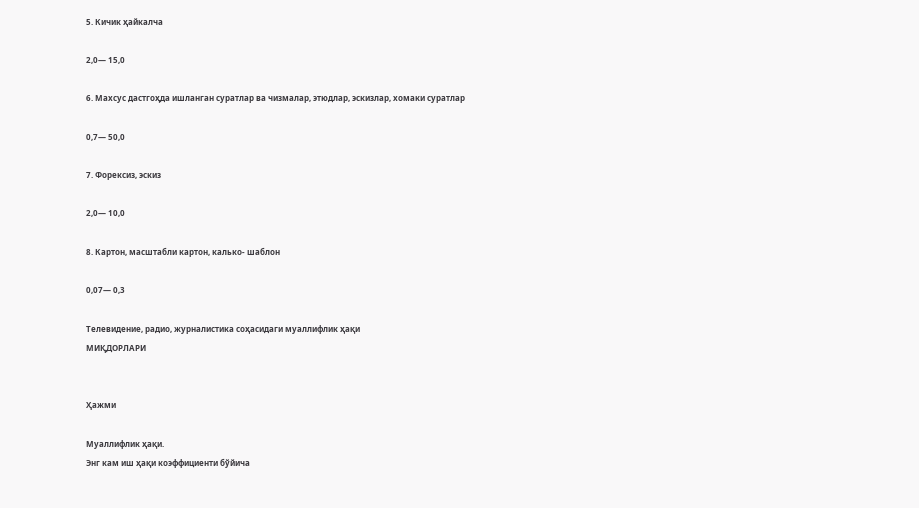5. Кичик ҳайкалча

2,0— 15,0

6. Махсус дастгоҳда ишланган суратлар ва чизмалар, этюдлар, эскизлар, хомаки суратлар

0,7— 50,0

7. Форексиз, эскиз

2,0— 10,0

8. Картон, масштабли картон, калько- шаблон

0,07— 0,3

Телевидение, радио, журналистика соҳасидаги муаллифлик ҳақи
МИҚДОРЛАРИ


Ҳажми

Муаллифлик ҳақи.
Энг кам иш ҳақи коэффициенти бўйича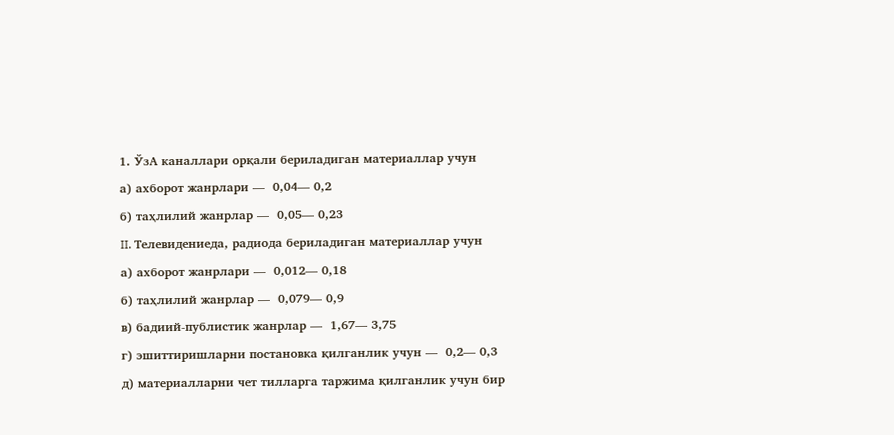1. ЎзА каналлари орқали бериладиган материаллар учун
а) ахборот жанрлари —  0,04— 0,2
б) таҳлилий жанрлар —  0,05— 0,23
II. Телевидениеда, радиода бериладиган материаллар учун
а) ахборот жанрлари —  0,012— 0,18
б) таҳлилий жанрлар —  0,079— 0,9
в) бадиий-публистик жанрлар —  1,67— 3,75
г) эшиттиришларни постановка қилганлик учун —  0,2— 0,3
д) материалларни чет тилларга таржима қилганлик учун бир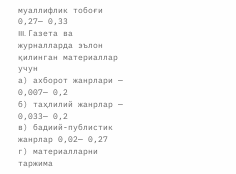муаллифлик тобоғи 0,27— 0,33
III. Газета ва журналларда эълон қилинган материаллар учун
а) ахборот жанрлари —  0,007— 0,2
б) таҳлилий жанрлар —  0,033— 0,2
в) бадиий-публистик жанрлар 0,02— 0,27
г) материалларни таржима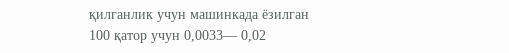қилганлик учун машинкада ёзилган 100 қатор учун 0,0033— 0,02